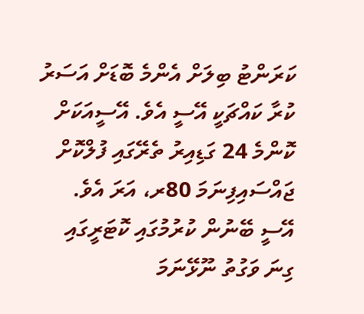ކަރަންޓު ބިލަށް އެންމެ ބޮޑަށް އަސަރު ކުރާ ކައްޗަކީ އޭސީ އެވެ. އޭސީއަކަށް ކޮންމެ 24 ގަޑިއިރު ތެރޭގައި ފުލްކޮށް ޖައްސައިފިނަމަ 80ރ، އަރަ އެވެ. އޭސީ ބޭނުން ކުރުމުގައި ކޮޓަރީގައި ގިނަ ވަގުތު ނޫޅޭނަމަ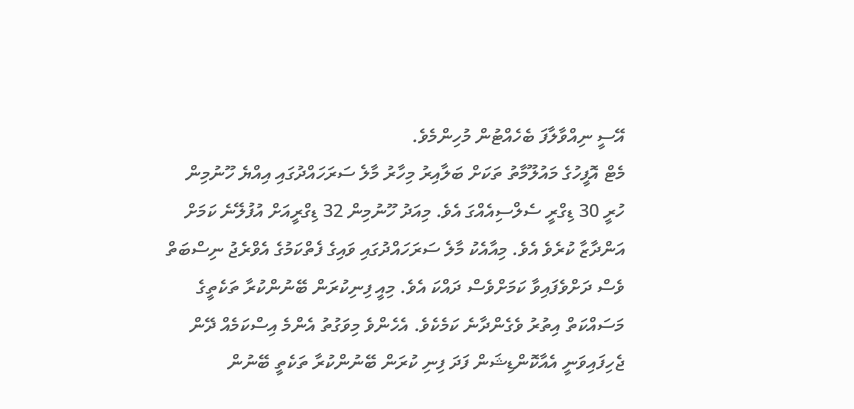އޭސީ ނިއްވާލާފަ ބެހެއްޓުން މުހިންމެވެ.
މެޓް އޮފީހުގެ މައުލޫމާތު ތަކަށް ބަލާއިރު މިހާރު މާލެ ސަރަހައްދުގައި އިއްޔެ ހޫނުމިން ހުރީ 30 ޑިގްރީ ސެލްސިއެއްގަ އެވެ. މިއަދު ހޫނުމިން 32 ޑިގްރީއަށް އުފުލޭނެ ކަމަށް އަންދާޒާ ކުރެވެ އެވެ. މިއާއެކު މާލެ ސަރަހައްދުގައި ވައިގެ ފެތްކަމުގެ އެވްރެޖު ނިސްބަތް ވެސް ދަށްވެފައިވާ ކަމަށްވެސް ދައްކަ އެވެ. މިއީ ފިނިކުރަން ބޭނުންކުރާ ތަކެތީގެ މަސައްކަތް އިތުރު ވެގެންދާނެ ކަމެކެވެ. އެހެންވެ މިވަގުތު އެންމެ އިސްކަމެއް ދޭން ޖެހިފައިވަނީ އެއާކޮންޑިޝަން ފަދަ ފިނި ކުރަން ބޭނުންކުރާ ތަކެތީ ބޭނުން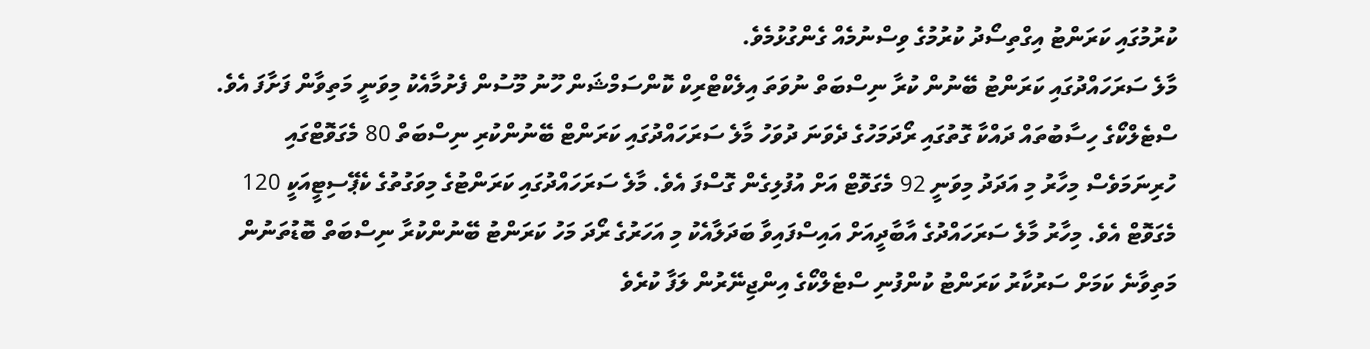ކުރުމުގައި ކަރަންޓު އިގްތިސޯދު ކުރުމުގެ ވިސްނުމެއް ގެންގުޅުމެވެ.
މާލެ ސަރަހައްދުގައި ކަރަންޓު ބޭނުން ކުރާ ނިސްބަތް ނުވަތަ އިލެކްޓްރިކް ކޮންސަމްޝަން ހޫނު މޫސުން ފެށުމާއެކު މިވަނީ މަތިވާން ފަށާފަ އެވެ. ސްޓެލްކޯގެ ހިސާބުތައް ދައްކާ ގޮތުގައި ރޯދަމަހުގެ ދެވަނަ ދުވަހު މާލެ ސަރަހައްދުގައި ކަރަންޓް ބޭނުންކުރި ނިސްބަތް 80 މެގަވޮޓްގައި ހުރިނަމަވެސް މިހާރު މި އަދަދު މިވަނީ 92 މެގަވޮޓް އަށް އުފުލިގެން ގޮސްފަ އެވެ. މާލެ ސަރަހައްދުގައި ކަރަންޓުގެ މިވަގުތުގެ ކެޕޭސިޓީއަކީ 120 މެގަވޮޓް އެވެ. މިހާރު މާލެ ސަރަހައްދުގެ އާބާދީއަށް އައިސްފައިވާ ބަދަލާއެކު މި އަހަރުގެ ރޯދަ މަހު ކަރަންޓު ބޭނުންކުރާ ނިސްބަތް ބޮޑުތަނުން މަތިވާނެ ކަމަށް ސަރުކާރު ކަރަންޓު ކުންފުނި ސްޓެލްކޯގެ އިންޖިނޭރުން ލަފާ ކުރެވެ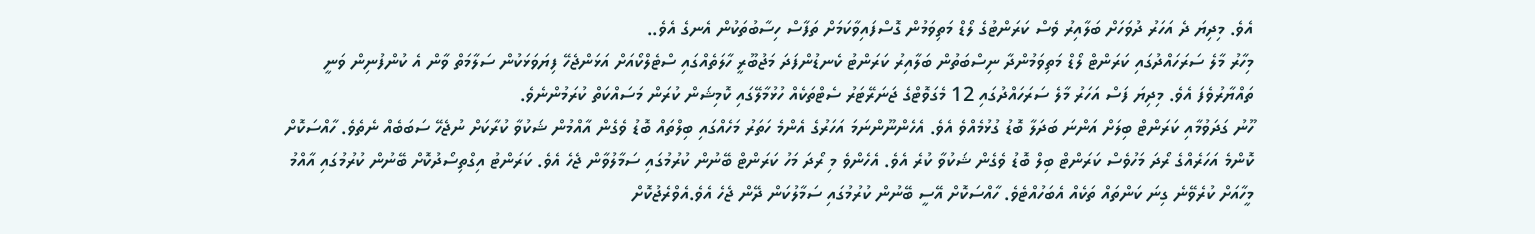އެވެ. މިދިޔަ ދެ އަހަރު ދުވަހަށް ބަލާއިރު ވެސް ކަރަންޓުގެ ލޯޑް މަތިވަމުން ގޮސްފައިވާކަމަށް ތަފާސް ހިސާބުތަކުން އެނގެ އެވެ..
މިހާރު މާލެ ސަރަހައްދުގައި ކަރަންޓް ލޯޑް މަތިވަމުންދާ ނިސްބަތުން ބަލާއިރު ކަރަންޓު ކެނޑުންފަދަ މަޖުބޫރީ ހާލަތެއްގައި ސްޓެލްކޯއަށް އަޅަންޖެހޭ ފިޔަވަޅަކުން ސަލާމަތް ވާން އެ ކުންފުނިން ވަނީ ތައްޔާރުވެފަ އެވެ. މިދިޔަ ފަސް އަހަރު މާލެ ސަރަހައްދުގައި 12 މެގަވޮޓްގެ ޖަނަރޭޓަރު ސެޓްތަކެއް ހުޅުމާލޭގައި ކޮމިޝަން ކުރަން މަސައްކަތް ކުރަމުންނެވެ.
ހޫނު ގަދަވުމާއި ކަރަންޓް ބިލަށް އަންނަ ބަދަލާ ބޮޑު ގުޅުމެއްވެ އެވެ. އެހެންނޫންނަމަ އަހަރުގެ އެންމެ ހަތަރު މަހެއްގައި ބިލްތައް ބޮޑު ވެގެން އާއްމުން ޝަކުވާ ކުރާކަށް ނުޖެހޭ ސަބަބެއް ނެތެވެ. ހާއްސަކޮށް ކޮންމެ އަހަރެއްގެ ރޯދަ މަހުވެސް ކަރަންޓް ބިލް ބޮޑު ވެގެން ޝަކުވާ ކުރެ އެވެ. އެހެންވެ މި ރޯދަ މަހު ކަރަންޓް ބޭނުން ކުރުމުގައި ސަމާލުވާން ޖެހެ އެވެ. ކަރަންޓު އިގްތިސޯދުކޮށް ބޭނުން ކުރުމުގައި އާއްމު މީހާއަށް ކުރެވޭނެ ގިނަ ކަންތައް ތަކެއް އެބަހުއްޓެވެ. ހާއްސަކޮށް އޭސީ ބޭނުން ކުރުމުގައި ސަމާލުކަން ދޭން ޖެހެ އެވެ.އެވްރެޖުކޮށް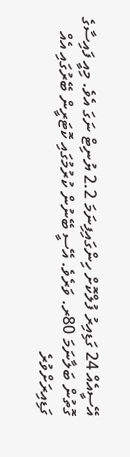އޭސީއެއް 24 ގަޑިއިރު ފުލްކޮށް ހިންގައިފިނަމަ 2.2 ޔުނިޓް ނަގަ އެވެ. މިއީ ފައިސާގެ ގޮތުން ބަލާނަމަ 80ރ. ވަރެވެ. އޭސީ ބޭނުން ކުރުމުގައި ކޮޓަރީން ބޭރުގައި އެއް ގަޑިއިރަށްވުރެ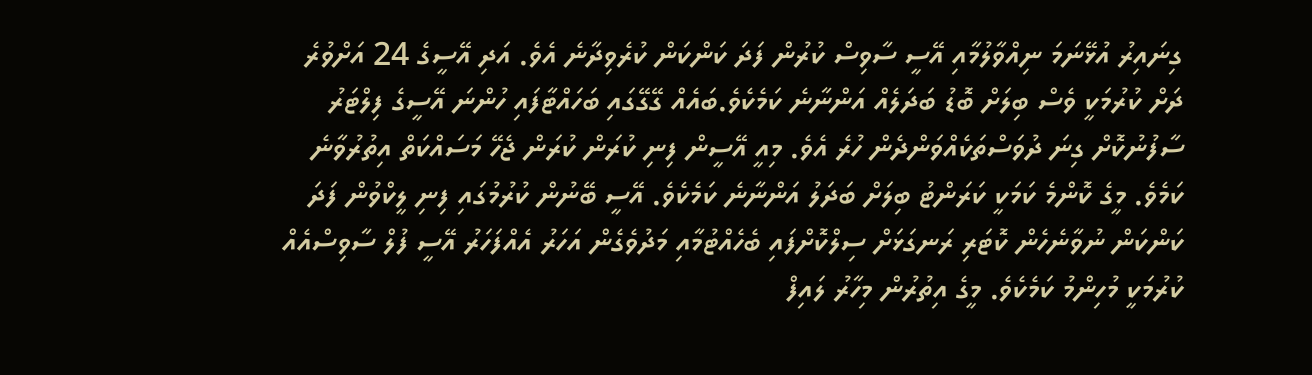ގިނައިރު އުޅޭނަމަ ނިއްވާލުމާއި އޭސީ ސާވިސް ކުރުން ފަދަ ކަންކަން ކުރެވިދާނެ އެވެ. އަދި އޭސީގެ 24 އަށްވުރެ ދަށް ކުރުމަކީ ވެސް ބިލަށް ބޮޑު ބަދަލެއް އަންނާނެ ކަމެކެވެ.ބައެއް ގޭގޭގައި ބަހައްޓާފައި ހުންނަ އޭސީގެ ފިލްޓަރު ސާފުނުކޮށް ގިނަ ދުވަސްތަކެއްވަންދެން ހުރެ އެވެ. މިއީ އޭސީން ފިނި ކުރަން ކުރަން ޖެހޭ މަސައްކަތް އިތުރުވާނެ ކަމެވެ. މީގެ ކޮންމެ ކަމަކީ ކަރަންޓު ބިލަށް ބަދަލު އަންނާނެ ކަމެކެވެ. އޭސީ ބޭނުން ކުރުމުގައި ފިނި ލީކްވުން ފަދަ ކަންކަން ނުވާނެހެން ކޮޓަރި ރަނގަޅަށް ސިލްކޮށްފައި ބެހެއްޓުމާއި މަދުވެގެން އަހަރު އެއްފަހަރު އޭސީ ފުލް ސާވިސްއެއް ކުރުމަކީ މުހިންމު ކަމެކެވެ. މީގެ އިތުރުން މިހާރު ލައިފް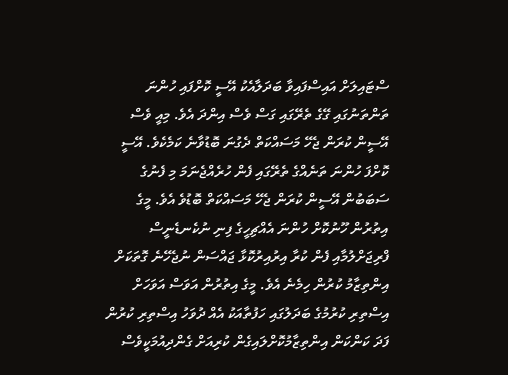ސްޓައިލަށް އައިސްފައިވާ ބަދަލާއެކު އޭސީ ކޮށްފައި ހުންނަ ތަންތަނުގައި ގޭގެ ތެރޭގައި ގަސް ވެސް އިންދަ އެވެ. މިއީ ވެސް އޭސީން ކުރަން ޖެހޭ މަސައްކަތް ދެގުނަ ބޮޑުވާނެ ކަމެކެވެ. އޭސީ ކޮށްފަ ހުންނަ ތަނެއްގެ ތެރޭގައި ފެން ހުރެއްޖެނަމަ މި ފެނުގެ ސަބަބުން އޭސީން ކުރަން ޖެހޭ މަސައްކަތް ބޮޑުވެ އެވެ. މީގެ އިތުރުން ހޫނުކޮށް ހުންނަ އެއްޗިހީގެ ފިނި ނުކެނޑެނީސް ފްރިޖަށްލުމާއި ފެން ކުރާ އިރުއިރުކޮޅާ ޖައްސަން ނުޖެހޭނެ ގޮތަކަށް އިންތިޒާމު ކުރުން ހިމެނެ އެވެ. މީގެ އިތުރުން އަވަސް އަވަހަށް އިސްތިރި ކުރުމުގެ ބަދަލުގައި ހަފުތާއަކު އެއް ދުވަހު އިސްތިރި ކުރުން ފަދަ ކަންކަން އިންތިޒާމުކޮށްލައިގެން ކުރިއަށް ގެންދިއުމަކީވެސް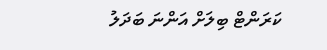ކަރަންޓް ބިލަށް އަންނަ ބަދަލު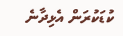ކުޑަކުރަން އެޅިދާނެ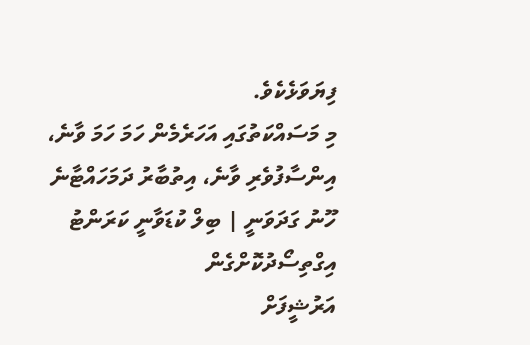ފިޔަވަޅެކެވެ.
މި މަސައްކަތުގައި އަހަރެމެން ހަމަ ހަމަ ވާނެ، އިންސާފުވެރި ވާނެ، އިތުބާރު ދަމަހައްޓާނެ
ހޫނު ގަދަވަނީ | ބިލް ކުޑަވާނީ ކަރަންޓު އިގްތިސޯދުކޮށްގެން
އަރުޝީފަށް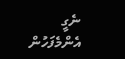ނެގީ
އެންމެފަހުން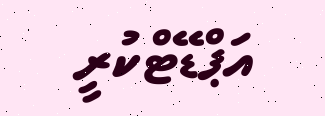އަޕްޑޭޓްކުރީ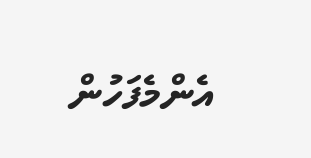އެންމެފަހުން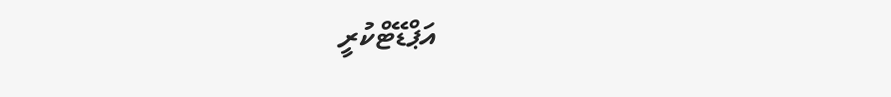އަޕްޑޭޓްކުރީ